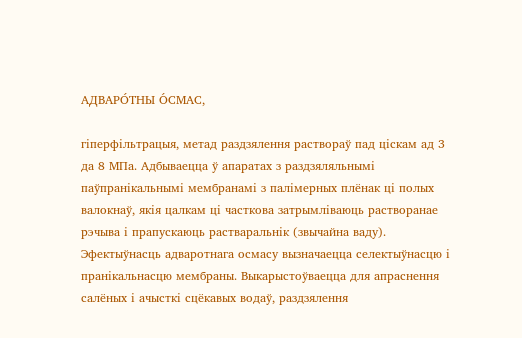АДВАРО́ТНЫ О́СМАС,

гіперфільтрацыя, метад раздзялення раствораў пад ціскам ад 3 да 8 МПа. Адбываецца ў апаратах з раздзяляльнымі паўпранікальнымі мембранамі з палімерных плёнак ці полых валокнаў, якія цалкам ці часткова затрымліваюць растворанае рэчыва і прапускаюць растваральнік (звычайна ваду). Эфектыўнасць адваротнага осмасу вызначаецца селектыўнасцю і пранікальнасцю мембраны. Выкарыстоўваецца для апраснення салёных і ачысткі сцёкавых водаў, раздзялення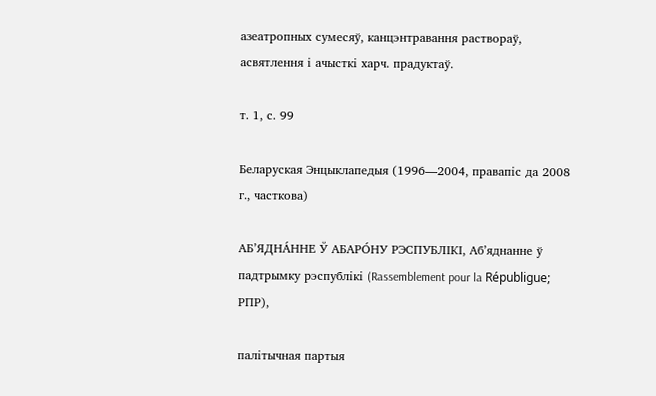азеатропных сумесяў, канцэнтравання раствораў, асвятлення і ачысткі харч. прадуктаў.

т. 1, с. 99

Беларуская Энцыклапедыя (1996—2004, правапіс да 2008 г., часткова)

АБ’ЯДНА́ННЕ Ў АБАРО́НУ РЭСПУБЛІКІ, Аб’яднанне ў падтрымку рэспублікі (Rassemblement pour la Républigue; РПР),

палітычная партыя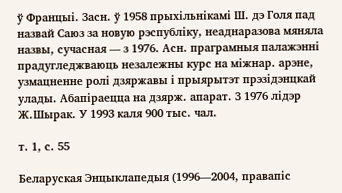ў Францыі. Засн. ў 1958 прыхільнікамі Ш. дэ Голя пад назвай Саюз за новую рэспубліку, неаднаразова мяняла назвы, сучасная — з 1976. Асн. праграмныя палажэнні прадугледжваюць незалежны курс на міжнар. арэне, узмацненне ролі дзяржавы і прыярытэт прэзідэнцкай улады. Абапіраецца на дзярж. апарат. З 1976 лідэр Ж.Шырак. У 1993 каля 900 тыс. чал.

т. 1, с. 55

Беларуская Энцыклапедыя (1996—2004, правапіс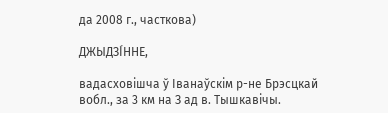да 2008 г., часткова)

ДЖЫДЗІ́ННЕ,

вадасховішча ў Іванаўскім р-не Брэсцкай вобл., за 3 км на З ад в. Тышкавічы.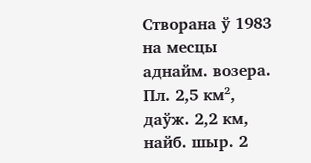Створана ў 1983 на месцы аднайм. возера. Пл. 2,5 км², даўж. 2,2 км, найб. шыр. 2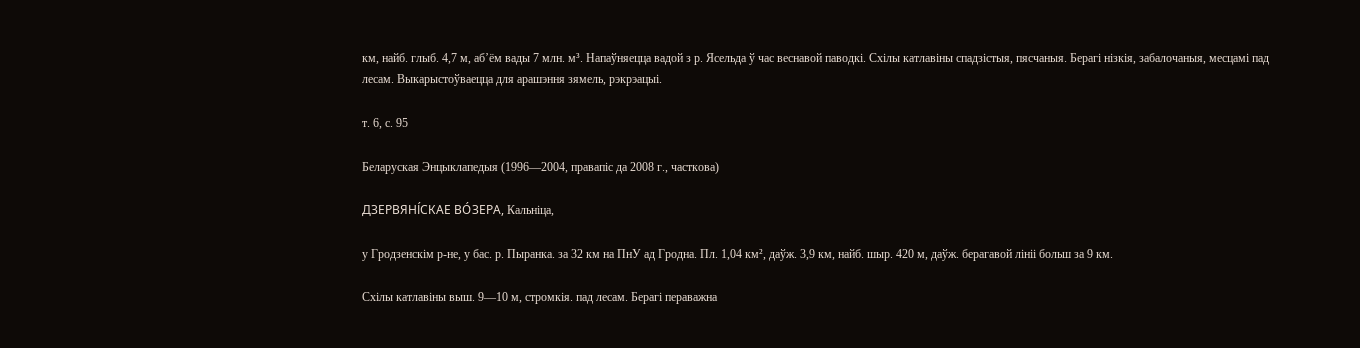км, найб. глыб. 4,7 м, аб’ём вады 7 млн. м³. Напаўняецца вадой з р. Ясельда ў час веснавой паводкі. Схілы катлавіны спадзістыя, пясчаныя. Берагі нізкія, забалочаныя, месцамі пад лесам. Выкарыстоўваецца для арашэння зямель, рэкрэацыі.

т. 6, с. 95

Беларуская Энцыклапедыя (1996—2004, правапіс да 2008 г., часткова)

ДЗЕРВЯНІ́СКАЕ ВО́ЗЕРА, Кальніца,

у Гродзенскім р-не, у бас. р. Пыранка. за 32 км на ПнУ ад Гродна. Пл. 1,04 км², даўж. 3,9 км, найб. шыр. 420 м, даўж. берагавой лініі больш за 9 км.

Схілы катлавіны выш. 9—10 м, стромкія. пад лесам. Берагі пераважна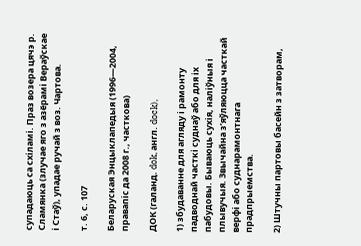супадаюць са схіламі. Праз возера цячэ р. Сламянка (злучае яго з азёрамі Вераўскае і Стаў), упадае ручай з воз. Чартова.

т. 6, с. 107

Беларуская Энцыклапедыя (1996—2004, правапіс да 2008 г., часткова)

ДОК (галанд. dok, англ. dock),

1) збудаванне для агляду і рамонту падводнай часткі суднаў або для іх пабудовы. Бываюць сухія, наліўныя і плывучыя. Звычайна з’яўляюцца часткай верфі або суднарамонтнага прадпрыемства.

2) Штучны партовы басейн з затворам,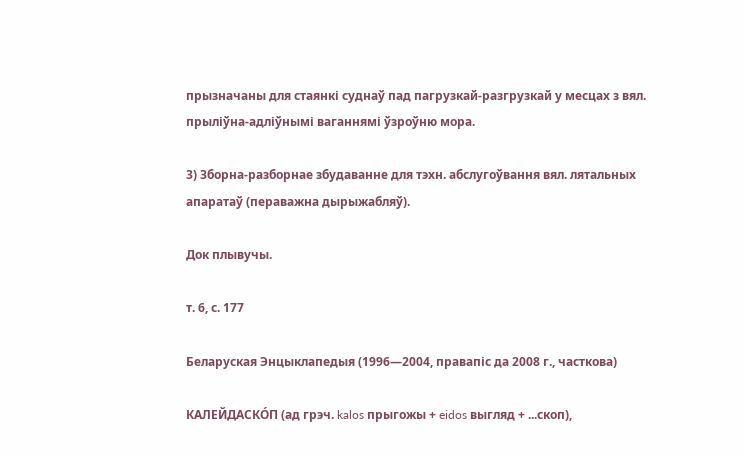прызначаны для стаянкі суднаў пад пагрузкай-разгрузкай у месцах з вял. прыліўна-адліўнымі ваганнямі ўзроўню мора.

3) Зборна-разборнае збудаванне для тэхн. абслугоўвання вял. лятальных апаратаў (пераважна дырыжабляў).

Док плывучы.

т. 6, с. 177

Беларуская Энцыклапедыя (1996—2004, правапіс да 2008 г., часткова)

КАЛЕЙДАСКО́П (ад грэч. kalos прыгожы + eidos выгляд + ...скоп),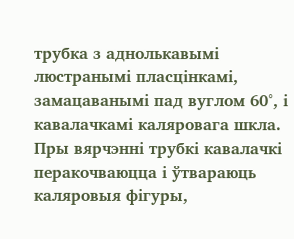трубка з аднолькавымі люстранымі пласцінкамі, замацаванымі пад вуглом 60°, і кавалачкамі каляровага шкла. Пры вярчэнні трубкі кавалачкі перакочваюцца і ўтвараюць каляровыя фігуры,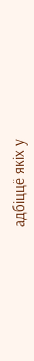адбіццё якіх у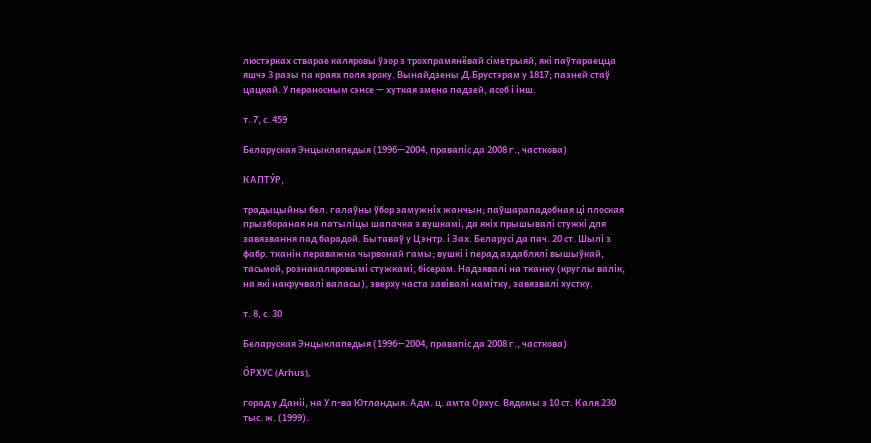люстэрках стварае каляровы ўзор з трохпрамянёвай сіметрыяй, які паўтараецца яшчэ 3 разы па краях поля зроку. Вынайдзены Д.Брустэрам у 1817; пазней стаў цацкай. У пераносным сэнсе — хуткая змена падзей, асоб і інш.

т. 7, с. 459

Беларуская Энцыклапедыя (1996—2004, правапіс да 2008 г., часткова)

КАПТУ́Р,

традыцыйны бел. галаўны ўбор замужніх жанчын; паўшарападобная ці плоская прызбораная на патыліцы шапачка з вушкамі, да якіх прышывалі стужкі для завязвання пад барадой. Бытаваў у Цэнтр. і Зах. Беларусі да пач. 20 ст. Шылі з фабр. тканін пераважна чырвонай гамы; вушкі і перад аздаблялі вышыўкай, тасьмой, рознакаляровымі стужкамі, бісерам. Надзявалі на тканку (круглы валік, на які накручвалі валасы), зверху часта завівалі намітку, завязвалі хустку.

т. 8, с. 30

Беларуская Энцыклапедыя (1996—2004, правапіс да 2008 г., часткова)

О́РХУС (Århus),

горад у Даніі, на У п-ва Ютландыя. Адм. ц. амта Орхус. Вядомы з 10 ст. Каля 230 тыс. ж. (1999).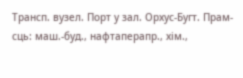Трансп. вузел. Порт у зал. Орхус-Бугт. Прам-сць: маш.-буд., нафтаперапр., хім.,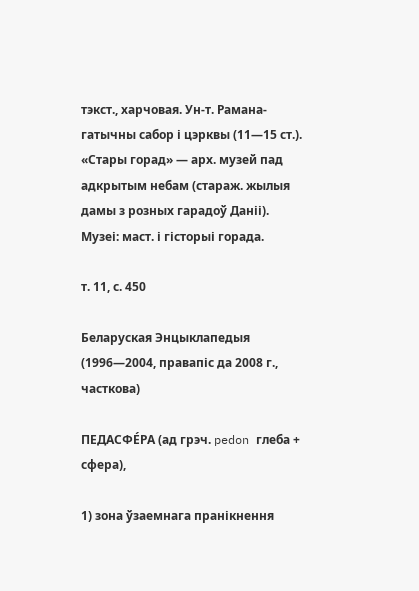тэкст., харчовая. Ун-т. Рамана-гатычны сабор і цэрквы (11—15 ст.). «Стары горад» — арх. музей пад адкрытым небам (стараж. жылыя дамы з розных гарадоў Даніі). Музеі: маст. і гісторыі горада.

т. 11, с. 450

Беларуская Энцыклапедыя (1996—2004, правапіс да 2008 г., часткова)

ПЕДАСФЕ́РА (ад грэч. pedon глеба + сфера),

1) зона ўзаемнага пранікнення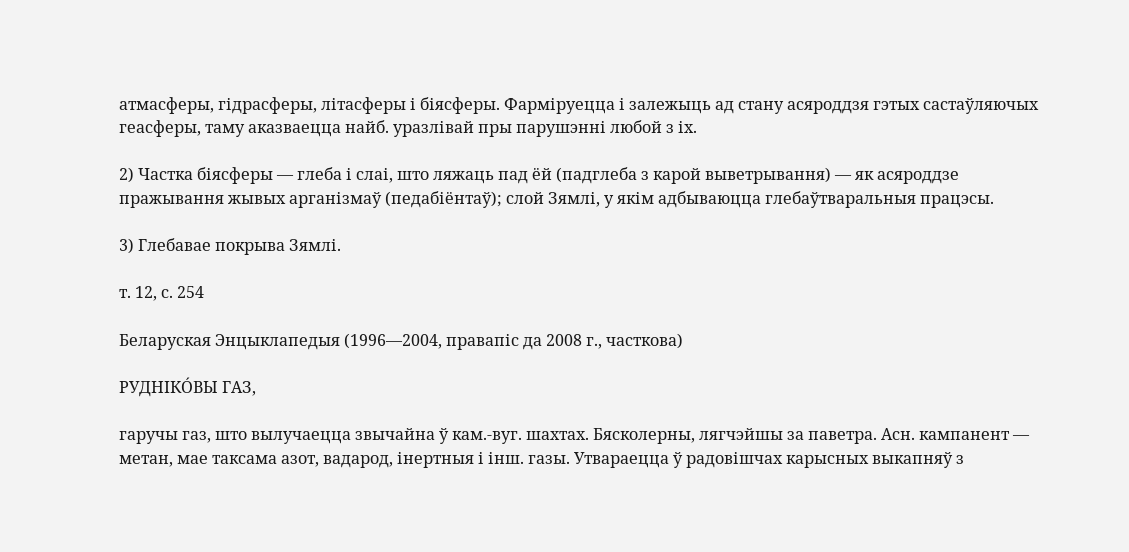атмасферы, гідрасферы, літасферы і біясферы. Фарміруецца і залежыць ад стану асяроддзя гэтых састаўляючых геасферы, таму аказваецца найб. уразлівай пры парушэнні любой з іх.

2) Частка біясферы — глеба і слаі, што ляжаць пад ёй (падглеба з карой выветрывання) — як асяроддзе пражывання жывых арганізмаў (педабіёнтаў); слой Зямлі, у якім адбываюцца глебаўтваральныя працэсы.

3) Глебавае покрыва Зямлі.

т. 12, с. 254

Беларуская Энцыклапедыя (1996—2004, правапіс да 2008 г., часткова)

РУДНІКО́ВЫ ГАЗ,

гаручы газ, што вылучаецца звычайна ў кам.-вуг. шахтах. Бясколерны, лягчэйшы за паветра. Асн. кампанент — метан, мае таксама азот, вадарод, інертныя і інш. газы. Утвараецца ў радовішчах карысных выкапняў з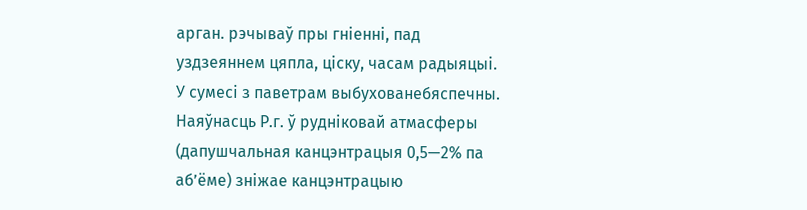арган. рэчываў пры гніенні, пад уздзеяннем цяпла, ціску, часам радыяцыі. У сумесі з паветрам выбухованебяспечны. Наяўнасць Р.г. ў рудніковай атмасферы (дапушчальная канцэнтрацыя 0,5—2% па аб’ёме) зніжае канцэнтрацыю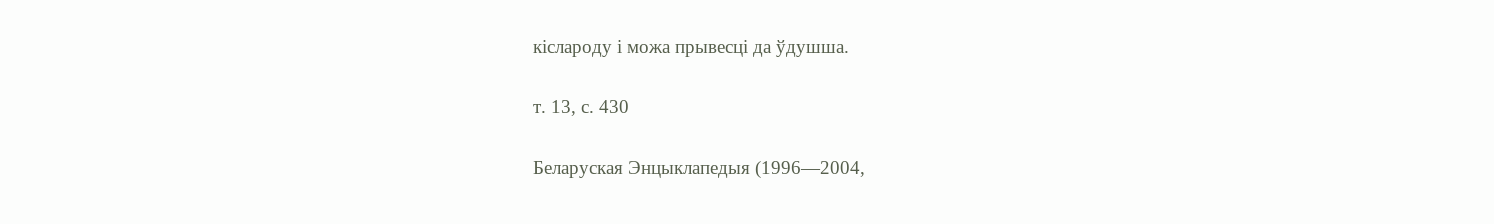кіслароду і можа прывесці да ўдушша.

т. 13, с. 430

Беларуская Энцыклапедыя (1996—2004,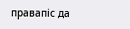правапіс да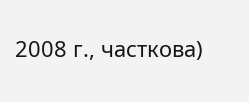2008 г., часткова)